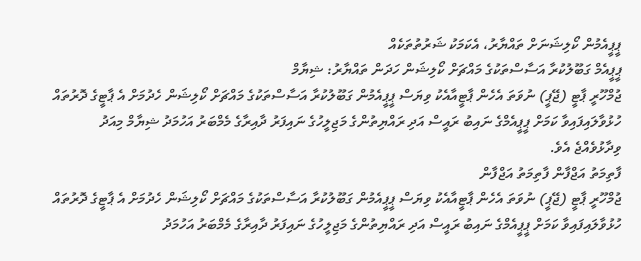ޕީޕީއެމުން ކޯލިޝަނަށް ތައްޔާރު، އެކަމަކު ޝަރުތުތަކެއް
ޕީޕީއެމް ގަބޫލުކުރާ އަސާސްތަކުގެ މައްޗަށް ކޯލިޝަން ހަދަން ތައްޔާރު: ޝިޔާމް
ޖުމްހޫރީ ޕާޓީ (ޖޭޕީ) ނުވަތަ އެހެން ޕާޓީއާއެކު ވިޔަސް ޕީޕީއެމުން ގަބޫލުކުރާ އަސާސްތަކުގެ މައްޗަށް ކޯލިޝަން ހެދުމަށް އެ ޕާޓީގެ ދޮރުތައް ހުޅުވާލައިފައިވާ ކަމަށް ޕީޕީއެމްގެ ނައިބު ރައީސް އަދި ރައްޔިތުންގެ މަޖިލީހުގެ ނައިފަރު ދާއިރާގެ މެމްބަރު އަހުމަދު ޝިޔާމް މިއަދު ވިދާޅުވެއްޖެ އެވެ.
ފާތިމަތު އަޖްފާން ފާތިމަތު އަޖްފާން
ޖުމްހޫރީ ޕާޓީ (ޖޭޕީ) ނުވަތަ އެހެން ޕާޓީއާއެކު ވިޔަސް ޕީޕީއެމުން ގަބޫލުކުރާ އަސާސްތަކުގެ މައްޗަށް ކޯލިޝަން ހެދުމަށް އެ ޕާޓީގެ ދޮރުތައް ހުޅުވާލައިފައިވާ ކަމަށް ޕީޕީއެމްގެ ނައިބު ރައީސް އަދި ރައްޔިތުންގެ މަޖިލީހުގެ ނައިފަރު ދާއިރާގެ މެމްބަރު އަހުމަދު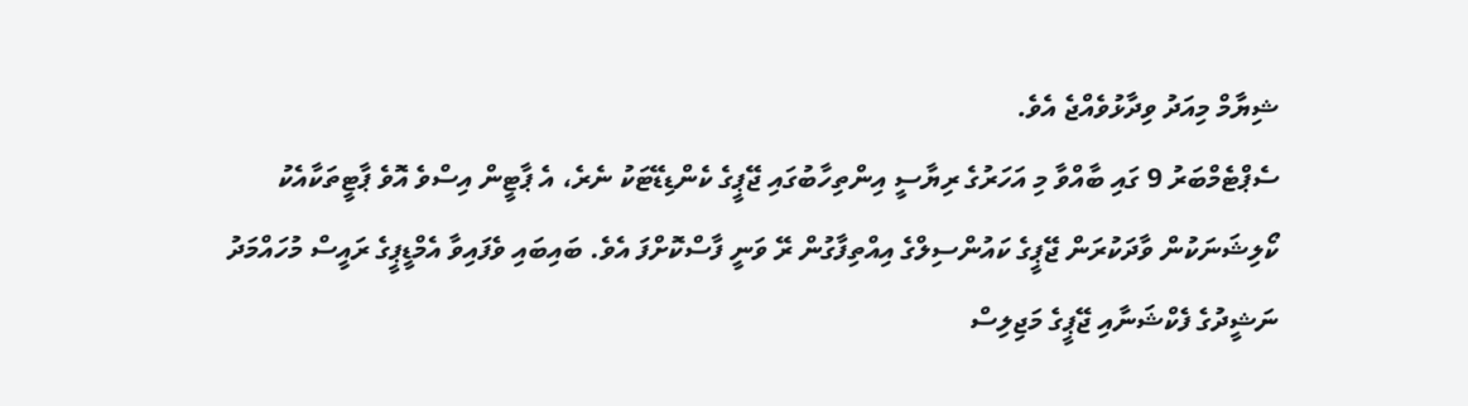ޝިޔާމް މިއަދު ވިދާޅުވެއްޖެ އެވެ.
ސެޕްޓެމްބަރު 9 ގައި ބާއްވާ މި އަހަރުގެ ރިޔާސީ އިންތިހާބުގައި ޖޭޕީގެ ކެންޑިޑޭޓަކު ނެރެ، އެ ޕާޓީން އިސްވެ އޮވެ ޕާޓީތަކާއެކު ކޯލިޝަނަކުން ވާދަކުރަން ޖޭޕީގެ ކައުންސިލްގެ އިއްތިފާގުން ރޭ ވަނީ ފާސްކޮށްފަ އެވެ. ބައިބައި ވެފައިވާ އެމްޑީޕީގެ ރައީސް މުހައްމަދު ނަޝީދުގެ ފެކްޝަނާއި ޖޭޕީގެ މަޖިލިސް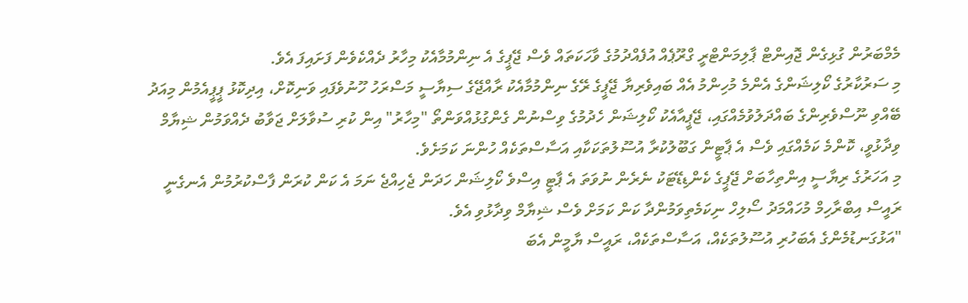މެމްބަރުން ގުޅިގެން ޖޮއިންޓް ޕާލިމަންޓްރީ ގްރޫޕެއް އުފެއްދުމުގެ ވާހަކަތައް ވެސް ޖޭޕީގެ އެ ނިންމުމާއެކު މިހާރު ދެއްކެވެން ފަށައިފަ އެވެ.
މި ސަރުކާރުގެ ކޯލިޝަންގެ އެންމެ މުހިންމު އެއް ބައިވެރިޔާ ޖޭޕީގެ ރޭގެ ނިންމުމާއެކު ރާއްޖޭގެ ސިޔާސީ މަސްރަހު ހޫނުވެފައި ވަނިކޮށް، އިދިކޮޅު ޕީޕީއެމުން މިއަދު ބޭއްވި ނޫސްވެރިންގެ ބައްދަލުވުމެއްގައި، ޖޭޕީއާއެކު ކޯލިޝަން ހެދުމުގެ ވިސްނުން ގެންގުޅުއްވަންތޯ "މިހާރު" އިން ކުރި ސުވާލަށް ޖަވާބު ދެއްވަމުން ޝިޔާމް ވިދާޅުވީ، ކޮންމެ ކަމެއްގައި ވެސް އެ ޕާޓީން ގަބޫލުކުރާ އުސޫލުތަކަކާއި އަސާސްތަކެއް ހުންނަ ކަމަށެވެ.
މި އަހަރުގެ ރިޔާސީ އިންތިހާބަށް ޖޭޕީގެ ކެންޑިޑޭޓަކު ނެރެން ނުވަތަ އެ ޕާޓީ އިސްވެ ކޯލިޝަން ހަދަން ޖެހިއްޖެ ނަމަ އެ ކަން ކުރަން ފާސްކުރުމުން އެނގެނީ ރައީސް އިބްރާހިމް މުހައްމަދު ސޯލިހް ނިކަމެތިވަމުންދާ ކަން ކަމަށް ވެސް ޝިޔާމް ވިދާޅުވި އެވެ.
"އަޅުގަނޑުމެންގެ އެބަހުރި އުސޫލުތަކެއް، އަސާސްތަކެއް، ރައީސް ޔާމީން އެބަ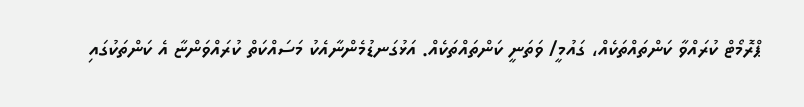ޕްރޮމޯޓް ކުރައްވާ ކަންތައްތަކެއް، ގައުމީ/ ވަތަނީ ކަންތައްތަކެއް. އަޅުގަނޑުމެންނާއެކު މަސައްކަތް ކުރައްވަންޏާ އެ ކަންތަކުގައި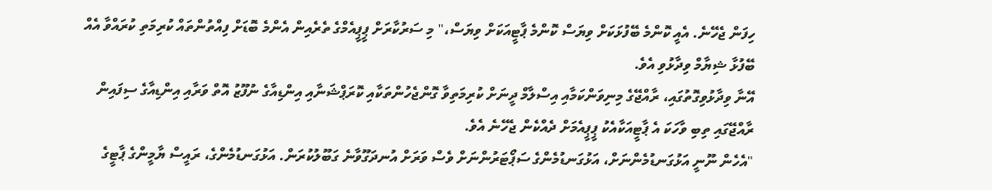ހިފަން ޖެހޭނެ. އެއީ ކޮންމެ ބޭފުޅަކަށް ވިޔަސް ކޮންމެ ޕާޓީއަކަށް ވިޔަސް،" މި ސަރުކާރަށް ޕީޕީއެމްގެ ތެރެއިން އެންމެ ބޮޑަށް ފިއްތުންތައް ކުރިމަތި ކުރައްވާ އެއް ބޭފުޅާ ޝިޔާމް ވިދާޅުވި އެވެ.
އޭނާ ވިދާޅުވިގޮތުގައި، ރާއްޖޭގެ މިނިވަންކަމާއި އިސްލާމް ދީނަށް ކުރިމަތިވާ ގޮންޖެހުންތަކާއި ކޮރަޕްޝަނާއި އިންޑިއާގެ ނުފޫޒު އޮތް ވަރާއި އިންޑިއާގެ ސިފައިން ރާއްޖޭގައި ތިބި ވާހަކަ އެ ޕާޓީއަކާއެކު ޕީޕީއެމަށް ދެއްކެން ޖެހޭނެ އެވެ.
"އެހެން ނޫނީ އަޅުގަނޑުމެންނަށް، އަޅުގަނޑުމެންގެ ސަޕޯޓަރުންނަށް ވެސް ވަރަށް އުނދަގޫވާނެ ގަބޫލުކުރަން. އަޅުގަނޑުމެންގެ، ރައީސް ޔާމީންގެ ޕާޓީގެ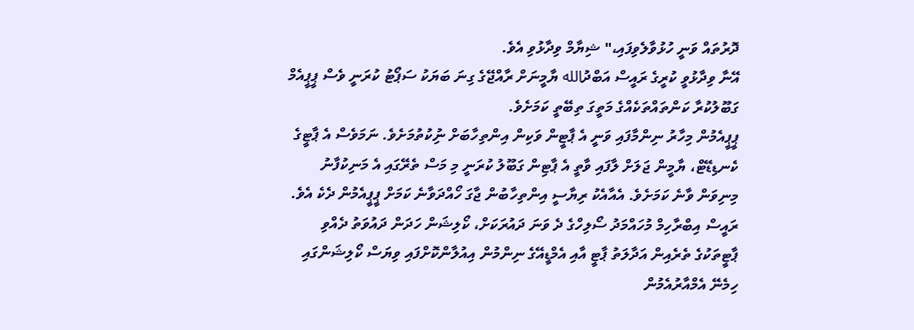ދޮރުތައް ވަނީ ހުޅުވާލެވިފައި،" ޝިޔާމް ވިދާޅުވި އެވެ.
އޭނާ ވިދާޅުވީ ކުރީގެ ރައީސް އަބްދުالله ޔާމީނަށް ރާއްޖޭގެ ގިނަ ބަޔަކު ސަޕޯޓު ކުރަނީ ވެސް ޕީޕީއެމް ގަބޫލުކުރާ ކަންތައްތަކެއްގެ މަތީގަ ތިބޭތީ ކަމަށެވެ.
ޕީޕީއެމުން މިހާރު ނިންމާފައި ވަނީ އެ ޕާޓީން ވަކިން އިންތިހާބަށް ނިުކުތުމަށެވެ. ނަމަވެސް އެ ޕާޓީގެ ކެނޑިޑޭޓް، ޔާމީން ޖަލަށް ލާފައި ވާތީ އެ ޕާޓިން ގަބޫލު ކުރަނީ މި މަސް ތެރޭގައި އެ މަނިކުފާނު މިނިވަން ވާނެ ކަމަށެވެ. އެއާއެކު ރިޔާސީ އިންތިހާބުން ޖާގަ ހޯއްދަވާނެ ކަމަށް ޕީޕީއެމުން ދެކެ އެވެ.
ރައީސް އިބްރާހިމް މުހައްމަދު ސޯލިހްގެ ދެ ވަނަ ދައުރަކަށް، ކޯލިޝަން ހަދަން ދައުވަތު ދެއްވި ޕާޓީތަކުގެ ތެރެއިން އަދާލަތު ޕާޓީ އާއި އެމްޑީއޭގެ ނިންމުން އިއުލާންކޮށްފައި ވިޔަސް ކޯލިޝަންގައި ހިމެނޭ އެމްއާރުއެމުން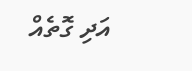އަދި ގޮތެއް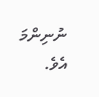ނުނިންމަ އެވެ.